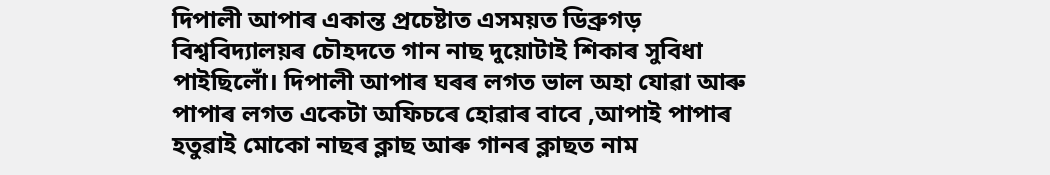দিপালী আপাৰ একান্ত প্ৰচেষ্টাত এসময়ত ডিব্রুগড় বিশ্ববিদ্যালয়ৰ চৌহদতে গান নাছ দুয়োটাই শিকাৰ সুবিধা পাইছিলোঁ। দিপালী আপাৰ ঘৰৰ লগত ভাল অহা যোৱা আৰু পাপাৰ লগত একেটা অফিচৰে হোৱাৰ বাবে ,আপাই পাপাৰ হতুৱাই মোকো নাছৰ ক্লাছ আৰু গানৰ ক্লাছত নাম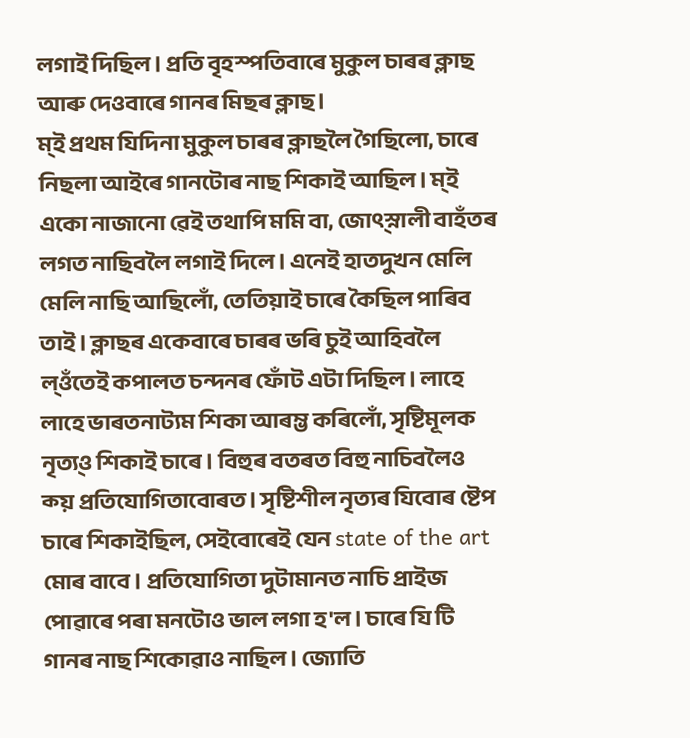লগাই দিছিল। প্ৰতি বৃহস্পতিবাৰে মুকুল চাৰৰ ক্লাছ আৰু দেওবাৰে গানৰ মিছৰ ক্লাছ।
ম্ই প্ৰথম যিদিনা মুকুল চাৰৰ ক্লাছলৈ গৈছিলো, চাৰে নিছলা আইৰে গানটোৰ নাছ শিকাই আছিল। ম্ই একো নাজানো ৱেই তথাপি মমি বা, জোৎ্স্নালী বাহঁতৰ লগত নাছিবলৈ লগাই দিলে। এনেই হাতদুখন মেলি মেলি নাছি আছিলোঁ, তেতিয়াই চাৰে কৈছিল পাৰিব তাই। ক্লাছৰ একেবাৰে চাৰৰ ভৰি চুই আহিবলৈ ল্ওঁতেই কপালত চন্দনৰ ফোঁট এটা দিছিল। লাহে লাহে ভাৰতনাট্যম শিকা আৰম্ভ কৰিলোঁ, সৃষ্টিমূলক নৃত্য্ও শিকাই চাৰে। বিহুৰ বতৰত বিহু নাচিবলৈও ক্য় প্ৰতিযোগিতাবোৰত। সৃষ্টিশীল নৃত্যৰ যিবোৰ ষ্টেপ চাৰে শিকাইছিল, সেইবোৰেই যেন state of the art মোৰ বাবে। প্ৰতিযোগিতা দুটামানত নাচি প্ৰাইজ পোৱাৰে পৰা মনটোও ভাল লগা হ'ল। চাৰে যি টি গানৰ নাছ শিকোৱাও নাছিল। জ্যোতি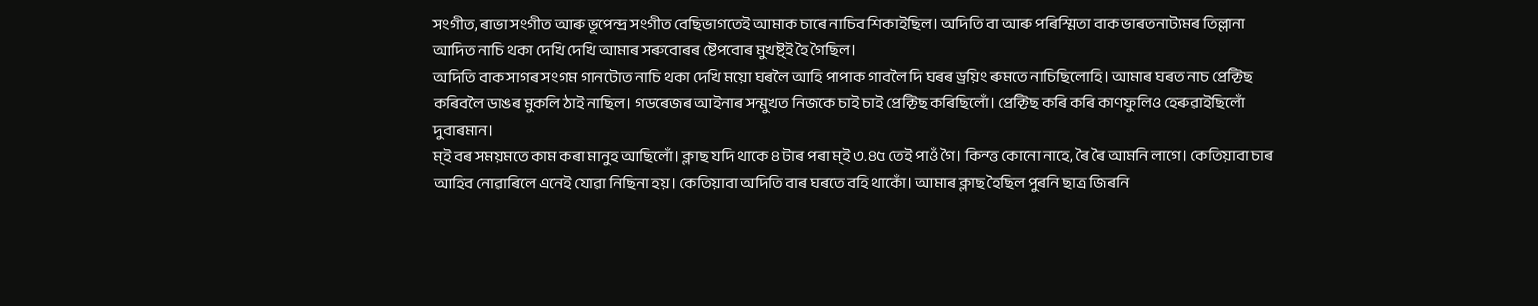সংগীত, ৰাভা সংগীত আৰু ভূপেন্দ্ৰ সংগীত বেছিভাগতেই আমাক চাৰে নাচিব শিকাইছিল। অদিতি বা আৰু পৰিস্মিতা বাক ভাৰতনাট্যমৰ তিল্লানা আদিত নাচি থকা দেখি দেখি আমাৰ সৰুবোৰৰ ষ্টেপবোৰ মুখষ্ট্ই হৈ গৈছিল।
অদিতি বাক সাগৰ সংগম গানটোত নাচি থকা দেখি ময়ো ঘৰলৈ আহি পাপাক গাবলৈ দি ঘৰৰ ড্ৰয়িং ৰুমতে নাচিছিলোহি। আমাৰ ঘৰত নাচ প্ৰেক্টিছ কৰিবলৈ ডাঙৰ মুকলি ঠাই নাছিল। গডৰেজৰ আইনাৰ সন্মুখত নিজকে চাই চাই প্ৰেক্টিছ কৰিছিলোঁ। প্ৰেক্টিছ কৰি কৰি কাণফুলিও হেৰুৱাইছিলোঁ দুবাৰমান।
ম্ই বৰ সময়মতে কাম কৰা মানুহ আছিলোঁ। ক্লাছ যদি থাকে ৪ টাৰ পৰা ম্ই ৩.৪৫ তেই পাওঁ গৈ। কিন্ত্ত কোনো নাহে, ৰৈ ৰৈ আমনি লাগে। কেতিয়াবা চাৰ আহিব নোৱাৰিলে এনেই যোৱা নিছিনা হয়। কেতিয়াবা অদিতি বাৰ ঘৰতে বহি থাকোঁ। আমাৰ ক্লাছ হৈছিল পুৰনি ছাত্ৰ জিৰনি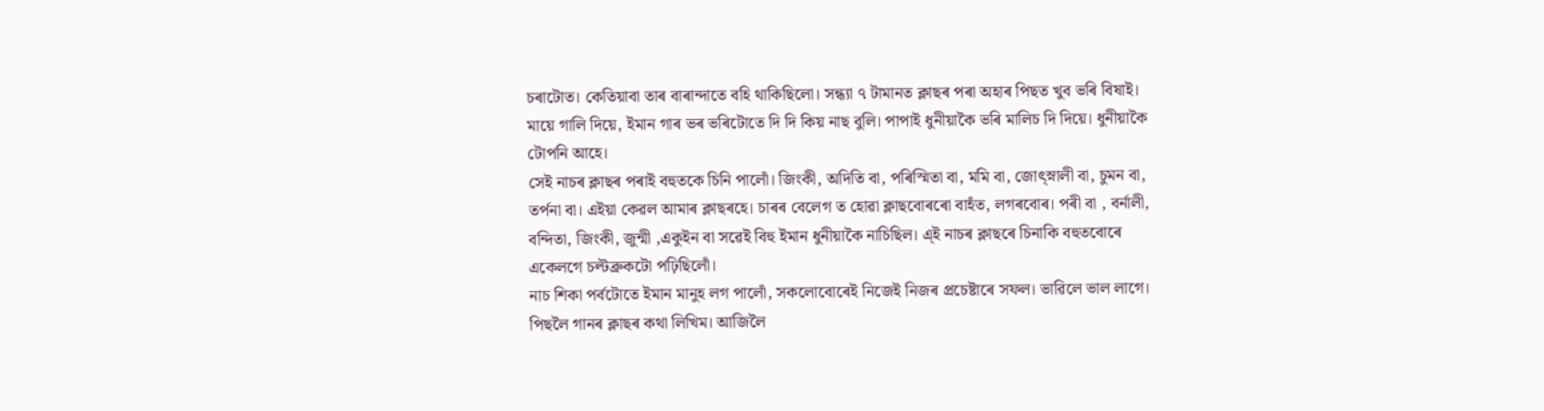চৰাটোত। কেতিয়াবা তাৰ বাৰান্দাতে বহি থাকিছিলো। সন্ধ্যা ৭ টামানত ক্লাছৰ পৰা অহাৰ পিছত খুব ভৰি বিষাই। মায়ে গালি দিয়ে, ইমান গাৰ ভৰ ভৰিটোতে দি দি কিয় নাছ বুলি। পাপাই ধুনীয়াকৈ ভৰি মালিচ দি দিয়ে। ধুনীয়াকৈ টোপনি আহে।
সেই নাচৰ ক্লাছৰ পৰাই বহুতকে চিনি পালোঁ। জিংকী, অদিতি বা, পৰিস্মিতা বা, মমি বা, জোৎ্স্নালী বা, চুমন বা, তৰ্পনা বা। এইয়া কেৱল আমাৰ ক্লাছৰহে। চাৰৰ বেলেগ ত হোৱা ক্লাছবোৰৰো বাহঁত, লগৰবোৰ। পৰী বা , বৰ্নালী, বন্দিতা, জিংকী, জুন্মী ,একুইন বা সৱেই বিহু ইমান ধুনীয়াকৈ নাচিছিল। এ্ই নাচৰ ক্লাছৰে চিনাকি বহুতবোৰে একেলগে চল্টব্ৰুকটো পঢ়িছিলোঁ।
নাচ শিকা পৰ্বটোতে ইমান মানুহ লগ পালোঁ, সকলোবোৰেই নিজেই নিজৰ প্ৰচেষ্টাৰে সফল। ভাৱিলে ভাল লাগে।
পিছলৈ গানৰ ক্লাছৰ কথা লিখিম। আজিলৈ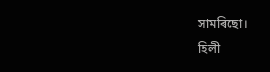সামৰিছো।
হিলী